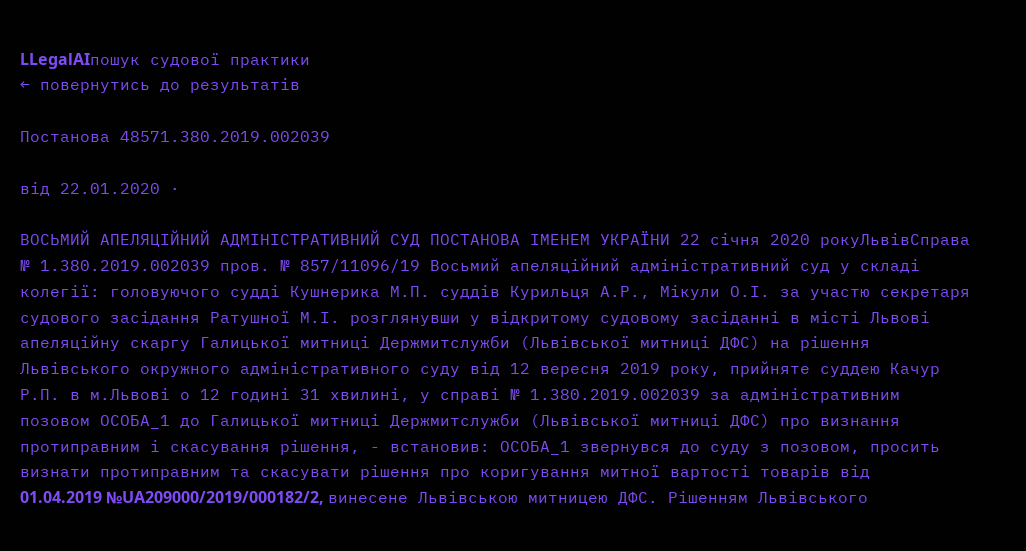LLegalAIпошук судової практики
← повернутись до результатів

Постанова 48571.380.2019.002039

від 22.01.2020 ·

ВОСЬМИЙ АПЕЛЯЦІЙНИЙ АДМІНІСТРАТИВНИЙ СУД ПОСТАНОВА ІМЕНЕМ УКРАЇНИ 22 січня 2020 рокуЛьвівСправа № 1.380.2019.002039 пров. № 857/11096/19 Восьмий апеляційний адміністративний суд у складі колегії: головуючого судді Кушнерика М.П. суддів Курильця А.Р., Мікули О.І. за участю секретаря судового засідання Ратушної М.І. розглянувши у відкритому судовому засіданні в місті Львові апеляційну скаргу Галицької митниці Держмитслужби (Львівської митниці ДФС) на рішення Львівського окружного адміністративного суду від 12 вересня 2019 року, прийняте суддею Качур Р.П. в м.Львові о 12 годині 31 хвилині, у справі № 1.380.2019.002039 за адміністративним позовом ОСОБА_1 до Галицької митниці Держмитслужби (Львівської митниці ДФС) про визнання протиправним і скасування рішення, - встановив: ОСОБА_1 звернувся до суду з позовом, просить визнати протиправним та скасувати рішення про коригування митної вартості товарів від 01.04.2019 №UA209000/2019/000182/2, винесене Львівською митницею ДФС. Рішенням Львівського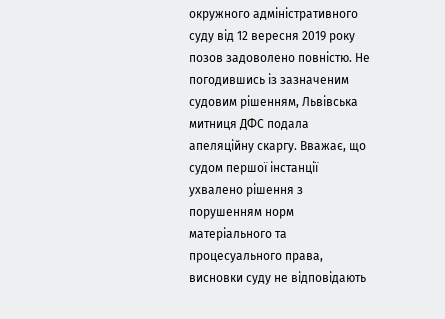окружного адміністративного суду від 12 вересня 2019 року позов задоволено повністю. Не погодившись із зазначеним судовим рішенням, Львівська митниця ДФС подала апеляційну скаргу. Вважає, що судом першої інстанції ухвалено рішення з порушенням норм матеріального та процесуального права, висновки суду не відповідають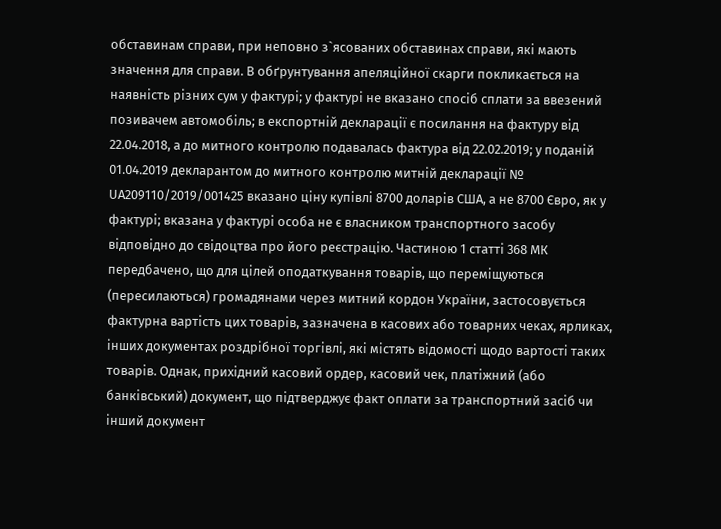обставинам справи, при неповно з`ясованих обставинах справи, які мають значення для справи. В обґрунтування апеляційної скарги покликається на наявність різних сум у фактурі; у фактурі не вказано спосіб сплати за ввезений позивачем автомобіль; в експортній декларації є посилання на фактуру від 22.04.2018, а до митного контролю подавалась фактура від 22.02.2019; у поданій 01.04.2019 декларантом до митного контролю митній декларації № UА209110/2019/001425 вказано ціну купівлі 8700 доларів США, а не 8700 Євро, як у фактурі; вказана у фактурі особа не є власником транспортного засобу відповідно до свідоцтва про його реєстрацію. Частиною 1 статті 368 МК передбачено, що для цілей оподаткування товарів, що переміщуються (пересилаються) громадянами через митний кордон України, застосовується фактурна вартість цих товарів, зазначена в касових або товарних чеках, ярликах, інших документах роздрібної торгівлі, які містять відомості щодо вартості таких товарів. Однак, прихідний касовий ордер, касовий чек, платіжний (або банківський) документ, що підтверджує факт оплати за транспортний засіб чи інший документ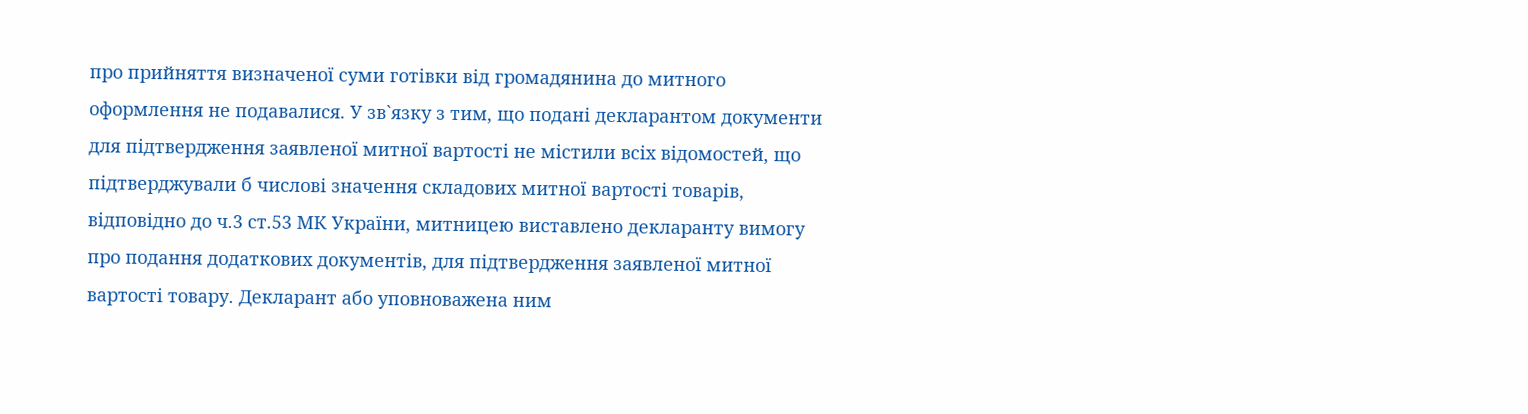про прийняття визначеної суми готівки від громадянина до митного оформлення не подавалися. У зв`язку з тим, що подані декларантом документи для підтвердження заявленої митної вартості не містили всіх відомостей, що підтверджували б числові значення складових митної вартості товарів, відповідно до ч.3 ст.53 МК України, митницею виставлено декларанту вимогу про подання додаткових документів, для підтвердження заявленої митної вартості товару. Декларант або уповноважена ним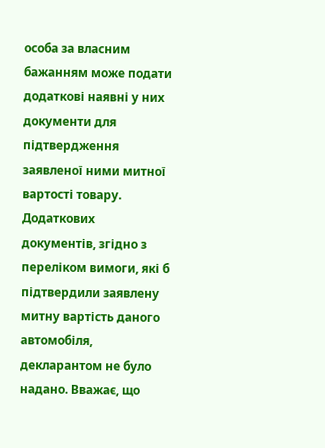особа за власним бажанням може подати додаткові наявні у них документи для підтвердження заявленої ними митної вартості товару. Додаткових документів, згідно з переліком вимоги, які б підтвердили заявлену митну вартість даного автомобіля, декларантом не було надано. Вважає, що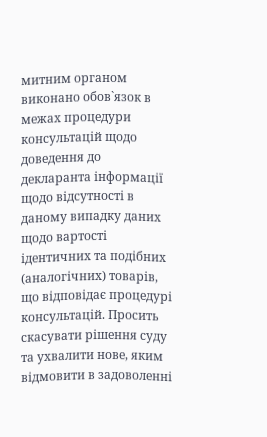митним органом виконано обов`язок в межах процедури консультацій щодо доведення до декларанта інформації щодо відсутності в даному випадку даних щодо вартості ідентичних та подібних (аналогічних) товарів, що відповідає процедурі консультацій. Просить скасувати рішення суду та ухвалити нове, яким відмовити в задоволенні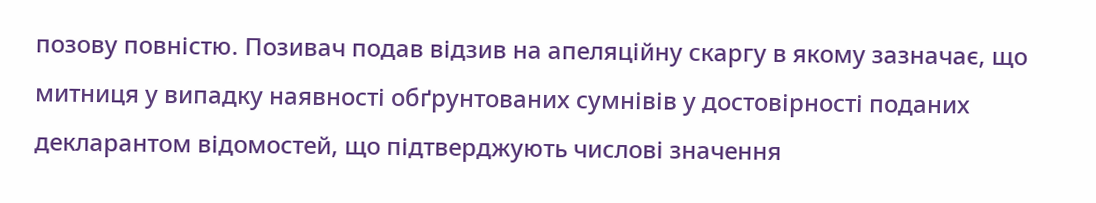позову повністю. Позивач подав відзив на апеляційну скаргу в якому зазначає, що митниця у випадку наявності обґрунтованих сумнівів у достовірності поданих декларантом відомостей, що підтверджують числові значення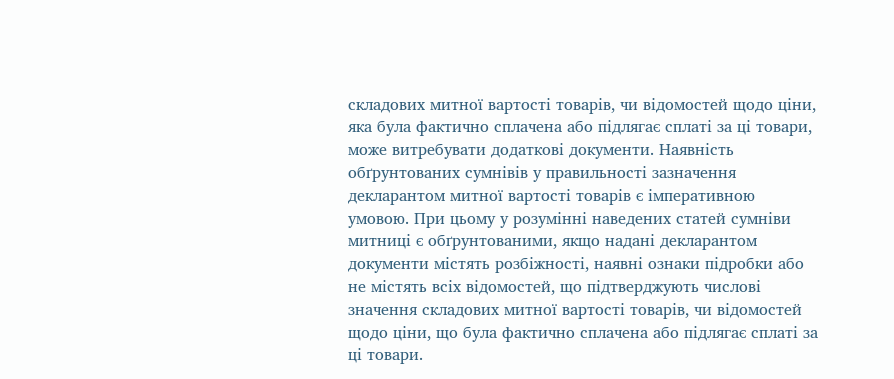складових митної вартості товарів, чи відомостей щодо ціни, яка була фактично сплачена або підлягає сплаті за ці товари, може витребувати додаткові документи. Наявність обґрунтованих сумнівів у правильності зазначення декларантом митної вартості товарів є імперативною умовою. При цьому у розумінні наведених статей сумніви митниці є обґрунтованими, якщо надані декларантом документи містять розбіжності, наявні ознаки підробки або не містять всіх відомостей, що підтверджують числові значення складових митної вартості товарів, чи відомостей щодо ціни, що була фактично сплачена або підлягає сплаті за ці товари.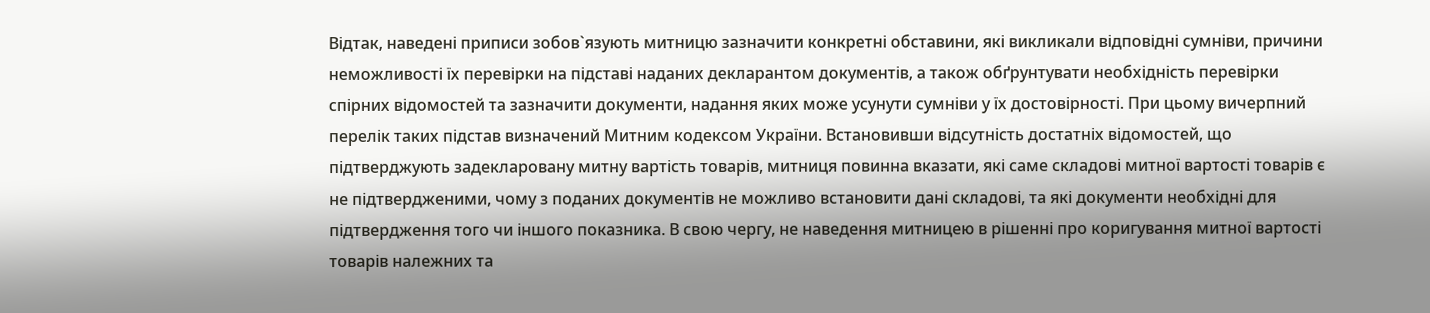Відтак, наведені приписи зобов`язують митницю зазначити конкретні обставини, які викликали відповідні сумніви, причини неможливості їх перевірки на підставі наданих декларантом документів, а також обґрунтувати необхідність перевірки спірних відомостей та зазначити документи, надання яких може усунути сумніви у їх достовірності. При цьому вичерпний перелік таких підстав визначений Митним кодексом України. Встановивши відсутність достатніх відомостей, що підтверджують задекларовану митну вартість товарів, митниця повинна вказати, які саме складові митної вартості товарів є не підтвердженими, чому з поданих документів не можливо встановити дані складові, та які документи необхідні для підтвердження того чи іншого показника. В свою чергу, не наведення митницею в рішенні про коригування митної вартості товарів належних та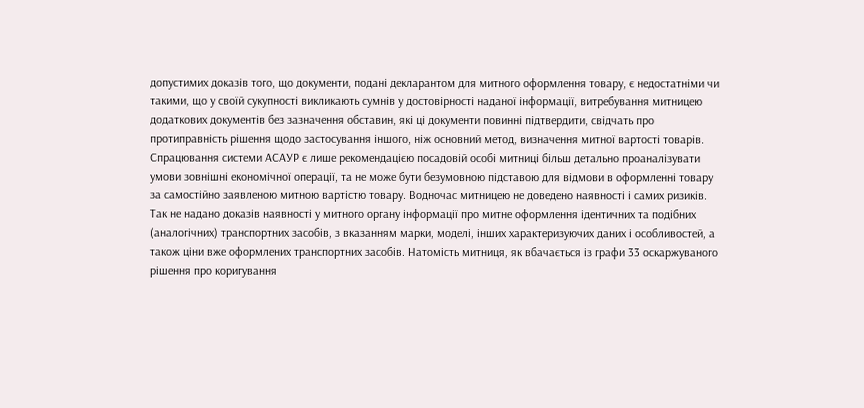допустимих доказів того, що документи, подані декларантом для митного оформлення товару, є недостатніми чи такими, що у своїй сукупності викликають сумнів у достовірності наданої інформації, витребування митницею додаткових документів без зазначення обставин, які ці документи повинні підтвердити, свідчать про протиправність рішення щодо застосування іншого, ніж основний метод, визначення митної вартості товарів. Спрацювання системи АСАУР є лише рекомендацією посадовій особі митниці більш детально проаналізувати умови зовнішні економічної операції, та не може бути безумовною підставою для відмови в оформленні товару за самостійно заявленою митною вартістю товару. Водночас митницею не доведено наявності і самих ризиків. Так не надано доказів наявності у митного органу інформації про митне оформлення ідентичних та подібних (аналогічних) транспортних засобів, з вказанням марки, моделі, інших характеризуючих даних і особливостей, а також ціни вже оформлених транспортних засобів. Натомість митниця, як вбачається із графи 33 оскаржуваного рішення про коригування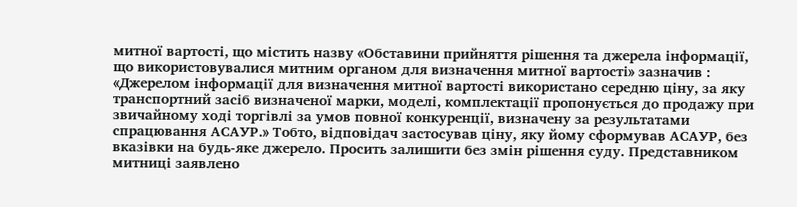митної вартості, що містить назву «Обставини прийняття рішення та джерела інформації, що використовувалися митним органом для визначення митної вартості» зазначив : «Джерелом інформації для визначення митної вартості використано середню ціну, за яку транспортний засіб визначеної марки, моделі, комплектації пропонується до продажу при звичайному ході торгівлі за умов повної конкуренції, визначену за результатами спрацювання АСАУР.» Тобто, відповідач застосував ціну, яку йому сформував АСАУР, без вказівки на будь-яке джерело. Просить залишити без змін рішення суду. Представником митниці заявлено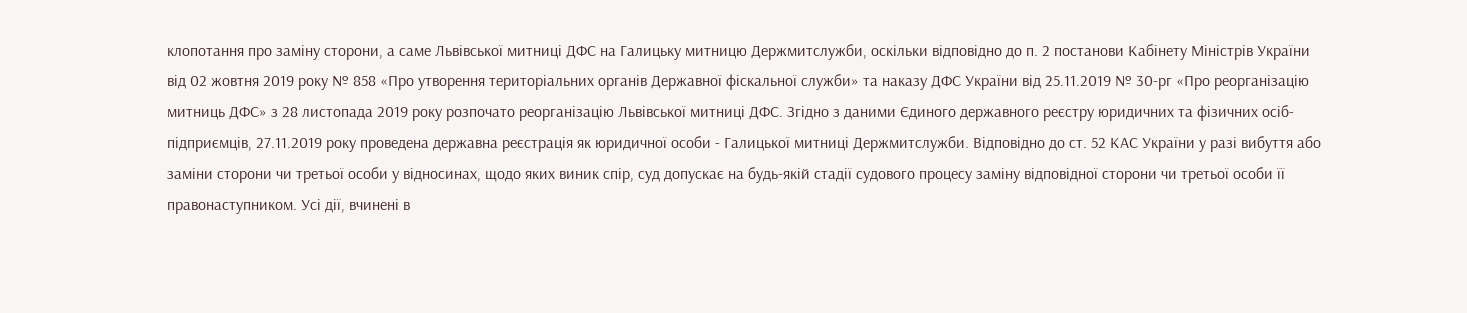клопотання про заміну сторони, а саме Львівської митниці ДФС на Галицьку митницю Держмитслужби, оскільки відповідно до п. 2 постанови Кабінету Міністрів України від 02 жовтня 2019 року № 858 «Про утворення територіальних органів Державної фіскальної служби» та наказу ДФС України від 25.11.2019 № 30-рг «Про реорганізацію митниць ДФС» з 28 листопада 2019 року розпочато реорганізацію Львівської митниці ДФС. Згідно з даними Єдиного державного реєстру юридичних та фізичних осіб-підприємців, 27.11.2019 року проведена державна реєстрація як юридичної особи - Галицької митниці Держмитслужби. Відповідно до ст. 52 КАС України у разі вибуття або заміни сторони чи третьої особи у відносинах, щодо яких виник спір, суд допускає на будь-якій стадії судового процесу заміну відповідної сторони чи третьої особи її правонаступником. Усі дії, вчинені в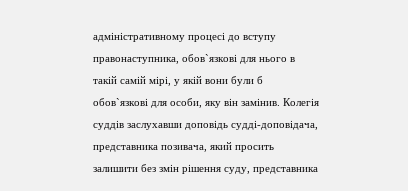адміністративному процесі до вступу правонаступника, обов`язкові для нього в такій самій мірі, у якій вони були б обов`язкові для особи, яку він замінив. Колегія суддів заслухавши доповідь судді-доповідача, представника позивача, який просить залишити без змін рішення суду, представника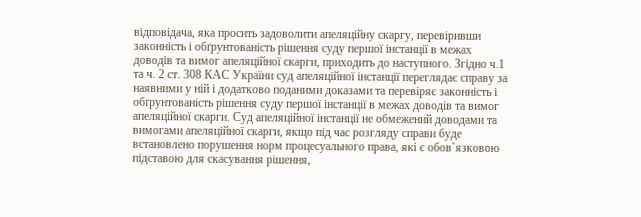відповідача, яка просить задоволити апеляційну скаргу, перевіривши законність і обґрунтованість рішення суду першої інстанції в межах доводів та вимог апеляційної скарги, приходить до наступного. Згідно ч.1 та ч. 2 ст. 308 КАС України суд апеляційної інстанції переглядає справу за наявними у ній і додатково поданими доказами та перевіряє законність і обґрунтованість рішення суду першої інстанції в межах доводів та вимог апеляційної скарги. Суд апеляційної інстанції не обмежений доводами та вимогами апеляційної скарги, якщо під час розгляду справи буде встановлено порушення норм процесуального права, які є обов`язковою підставою для скасування рішення,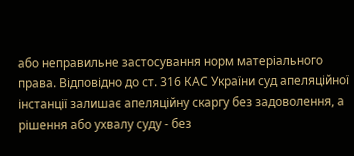або неправильне застосування норм матеріального права. Відповідно до ст. 316 КАС України суд апеляційної інстанції залишає апеляційну скаргу без задоволення, а рішення або ухвалу суду - без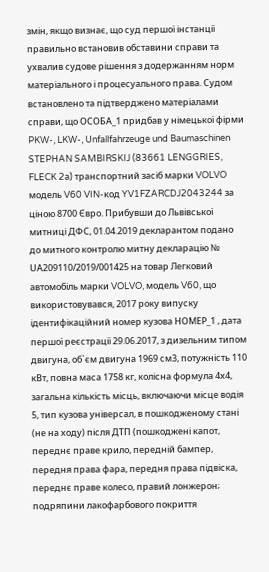змін, якщо визнає, що суд першої інстанції правильно встановив обставини справи та ухвалив судове рішення з додержанням норм матеріального і процесуального права. Судом встановлено та підтверджено матеріалами справи, що ОСОБА_1 придбав у німецької фірми PKW-, LKW-, Unfallfahrzeuge und Baumaschinen STEPHAN SAMBIRSKIJ (83661 LENGGRIES, FLECK 2a) транспортний засіб марки VOLVO модель V60 VIN-код YV1FZARCDJ2043244 за ціною 8700 Євро. Прибувши до Львівської митниці ДФС, 01.04.2019 декларантом подано до митного контролю митну декларацію № UА209110/2019/001425 на товар Легковий автомобіль марки VOLVO, модель V60, що використовувався, 2017 року випуску ідентифікаційний номер кузова НОМЕР_1 , дата першої реєстрації 29.06.2017, з дизельним типом двигуна, об`єм двигуна 1969 см3, потужність 110 кВт, повна маса 1758 кг, колісна формула 4х4, загальна кількість місць, включаючи місце водія 5, тип кузова універсал, в пошкодженому стані (не на ходу) після ДТП (пошкоджені капот, переднє праве крило, передній бампер, передня права фара, передня права підвіска, переднє праве колесо, правий лонжерон; подряпини лакофарбового покриття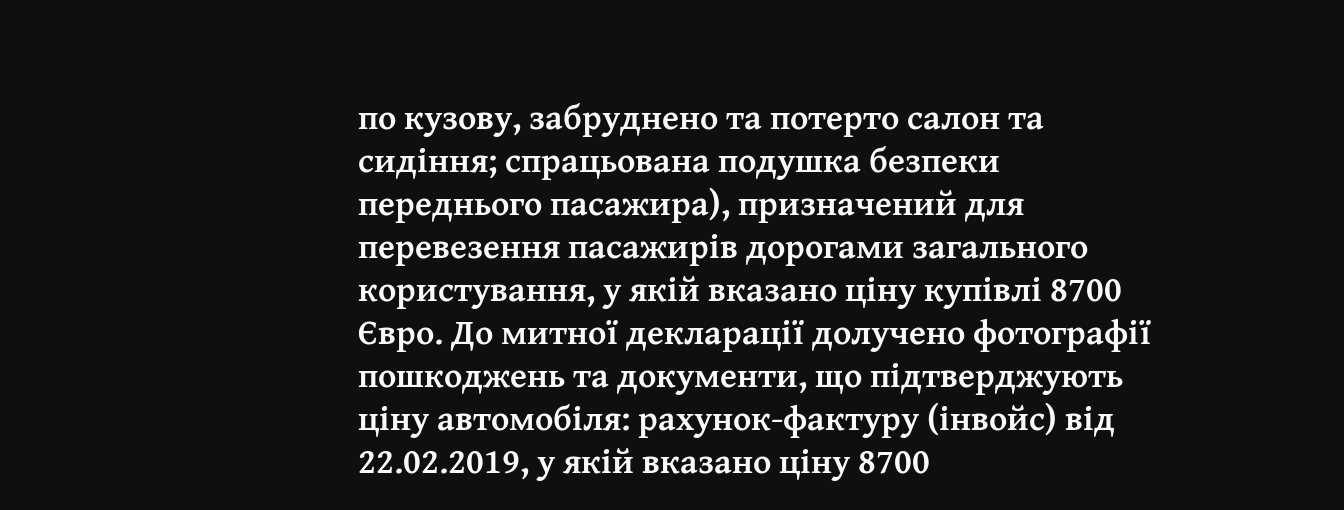по кузову, забруднено та потерто салон та сидіння; спрацьована подушка безпеки переднього пасажира), призначений для перевезення пасажирів дорогами загального користування, у якій вказано ціну купівлі 8700 Євро. До митної декларації долучено фотографії пошкоджень та документи, що підтверджують ціну автомобіля: рахунок-фактуру (інвойс) від 22.02.2019, у якій вказано ціну 8700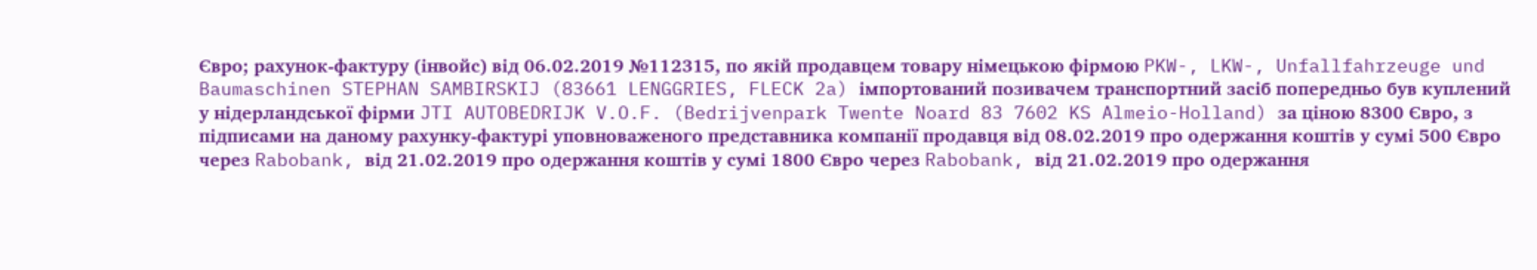Євро; рахунок-фактуру (інвойс) від 06.02.2019 №112315, по якій продавцем товару німецькою фірмою PKW-, LKW-, Unfallfahrzeuge und Baumaschinen STEPHAN SAMBIRSKIJ (83661 LENGGRIES, FLECK 2a) імпортований позивачем транспортний засіб попередньо був куплений у нідерландської фірми JTI AUTOBEDRIJK V.O.F. (Bedrijvenpark Twente Noard 83 7602 KS Almeio-Holland) за ціною 8300 Євро, з підписами на даному рахунку-фактурі уповноваженого представника компанії продавця від 08.02.2019 про одержання коштів у сумі 500 Євро через Rabobank, від 21.02.2019 про одержання коштів у сумі 1800 Євро через Rabobank, від 21.02.2019 про одержання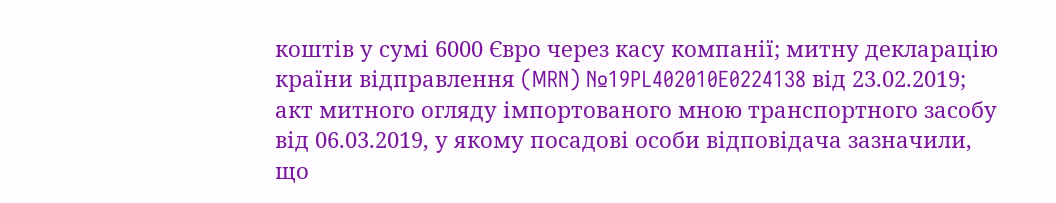коштів у сумі 6000 Євро через касу компанії; митну декларацію країни відправлення (MRN) №19PL402010E0224138 від 23.02.2019; акт митного огляду імпортованого мною транспортного засобу від 06.03.2019, у якому посадові особи відповідача зазначили, що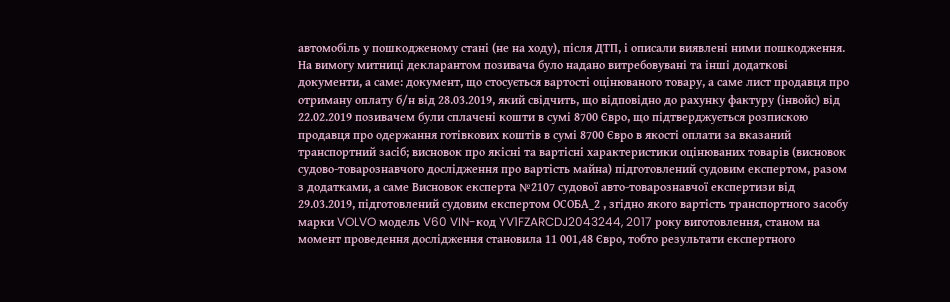автомобіль у пошкодженому стані (не на ходу), після ДТП, і описали виявлені ними пошкодження. На вимогу митниці декларантом позивача було надано витребовувані та інші додаткові документи, а саме: документ, що стосується вартості оцінюваного товару, а саме лист продавця про отриману оплату б/н від 28.03.2019, який свідчить, що відповідно до рахунку фактуру (інвойс) від 22.02.2019 позивачем були сплачені кошти в сумі 8700 Євро, що підтверджується розпискою продавця про одержання готівкових коштів в сумі 8700 Євро в якості оплати за вказаний транспортний засіб; висновок про якісні та вартісні характеристики оцінюваних товарів (висновок судово-товарознавчого дослідження про вартість майна) підготовлений судовим експертом, разом з додатками, а саме Висновок експерта №2107 судової авто-товарознавчої експертизи від 29.03.2019, підготовлений судовим експертом ОСОБА_2 , згідно якого вартість транспортного засобу марки VOLVO модель V60 VIN-код YV1FZARCDJ2043244, 2017 року виготовлення, станом на момент проведення дослідження становила 11 001,48 Євро, тобто результати експертного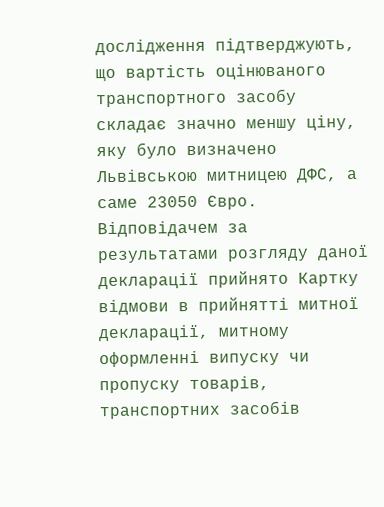дослідження підтверджують, що вартість оцінюваного транспортного засобу складає значно меншу ціну, яку було визначено Львівською митницею ДФС, а саме 23050 Євро. Відповідачем за результатами розгляду даної декларації прийнято Картку відмови в прийнятті митної декларації, митному оформленні випуску чи пропуску товарів, транспортних засобів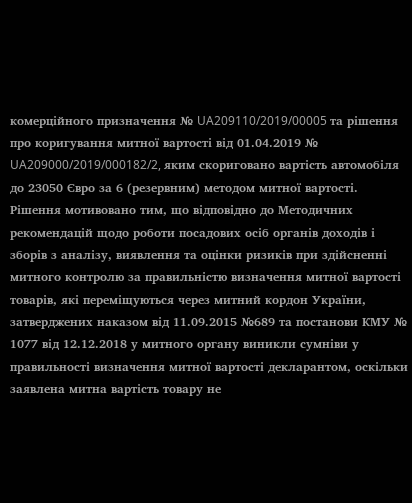комерційного призначення № UA209110/2019/00005 та рішення про коригування митної вартості від 01.04.2019 № UA209000/2019/000182/2, яким скориговано вартість автомобіля до 23050 Євро за 6 (резервним) методом митної вартості. Рішення мотивовано тим, що відповідно до Методичних рекомендацій щодо роботи посадових осіб органів доходів і зборів з аналізу, виявлення та оцінки ризиків при здійсненні митного контролю за правильністю визначення митної вартості товарів, які переміщуються через митний кордон України, затверджених наказом від 11.09.2015 №689 та постанови КМУ № 1077 від 12.12.2018 у митного органу виникли сумніви у правильності визначення митної вартості декларантом, оскільки заявлена митна вартість товару не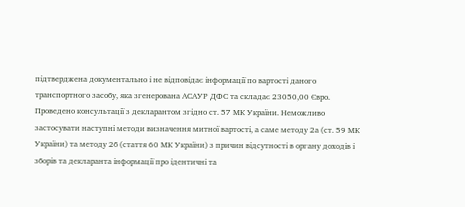підтверджена документально і не відповідає інформації по вартості даного транспортного засобу, яка згенерована АСАУР ДФС та складає 23050,00 Євро. Проведено консультації з декларантом згідно ст. 57 МК України. Неможливо застосувати наступні методи визначення митної вартості, а саме методу 2а (ст. 59 МК України) та методу 2б (стаття 60 МК України) з причин відсутності в органу доходів і зборів та декларанта інформації про ідентичні та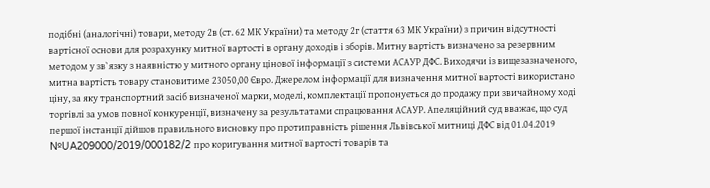подібні (аналогічні) товари, методу 2в (ст. 62 МК України) та методу 2г (стаття 63 МК України) з причин відсутності вартісної основи для розрахунку митної вартості в органу доходів і зборів. Митну вартість визначено за резервним методом у зв`язку з наявністю у митного органу цінової інформації з системи АСАУР ДФС. Виходячи із вищезазначеного, митна вартість товару становитиме 23050,00 Євро. Джерелом інформації для визначення митної вартості використано ціну, за яку транспортний засіб визначеної марки, моделі, комплектації пропонується до продажу при звичайному ході торгівлі за умов повної конкуренції, визначену за результатами спрацювання АСАУР. Апеляційний суд вважає, що суд першої інстанції дійшов правильного висновку про протиправність рішення Львівської митниці ДФС від 01.04.2019 №UA209000/2019/000182/2 про коригування митної вартості товарів та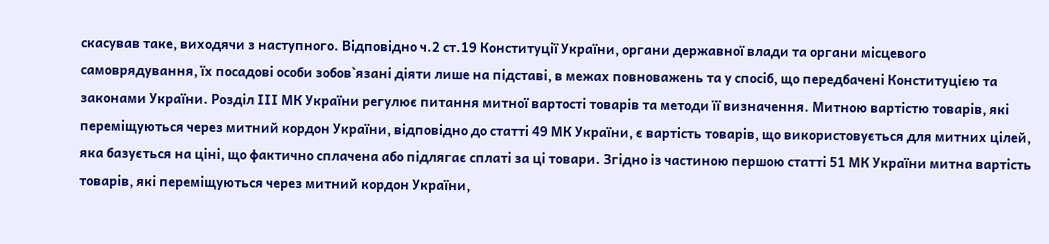скасував таке, виходячи з наступного. Відповідно ч.2 ст.19 Конституції України, органи державної влади та органи місцевого самоврядування, їх посадові особи зобов`язані діяти лише на підставі, в межах повноважень та у спосіб, що передбачені Конституцією та законами України. Розділ ІІІ МК України регулює питання митної вартості товарів та методи її визначення. Митною вартістю товарів, які переміщуються через митний кордон України, відповідно до статті 49 МК України, є вартість товарів, що використовується для митних цілей, яка базується на ціні, що фактично сплачена або підлягає сплаті за ці товари. Згідно із частиною першою статті 51 МК України митна вартість товарів, які переміщуються через митний кордон України,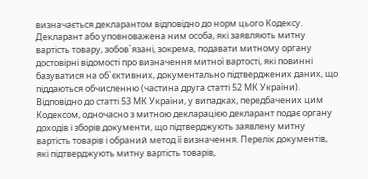визначається декларантом відповідно до норм цього Кодексу. Декларант або уповноважена ним особа, які заявляють митну вартість товару, зобов`язані, зокрема, подавати митному органу достовірні відомості про визначення митної вартості, які повинні базуватися на об`єктивних, документально підтверджених даних, що піддаються обчисленню (частина друга статті 52 МК України). Відповідно до статті 53 МК України, у випадках, передбачених цим Кодексом, одночасно з митною декларацією декларант подає органу доходів і зборів документи, що підтверджують заявлену митну вартість товарів і обраний метод її визначення. Перелік документів, які підтверджують митну вартість товарів,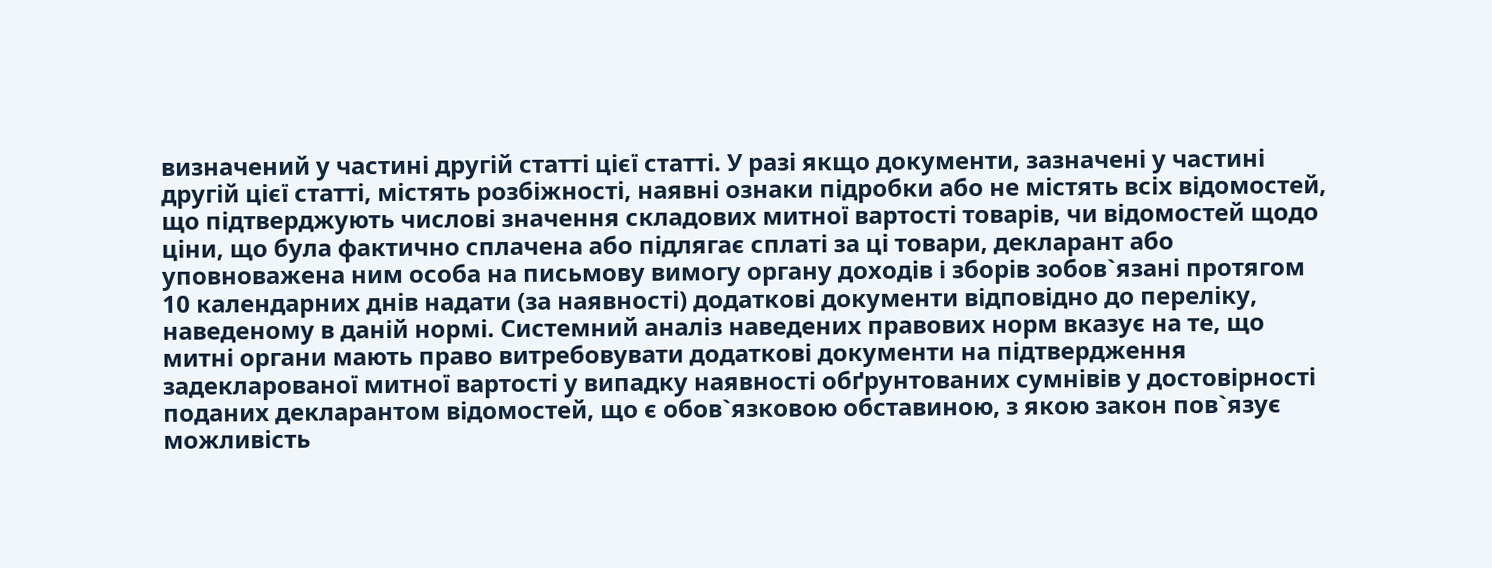визначений у частині другій статті цієї статті. У разі якщо документи, зазначені у частині другій цієї статті, містять розбіжності, наявні ознаки підробки або не містять всіх відомостей, що підтверджують числові значення складових митної вартості товарів, чи відомостей щодо ціни, що була фактично сплачена або підлягає сплаті за ці товари, декларант або уповноважена ним особа на письмову вимогу органу доходів і зборів зобов`язані протягом 10 календарних днів надати (за наявності) додаткові документи відповідно до переліку, наведеному в даній нормі. Системний аналіз наведених правових норм вказує на те, що митні органи мають право витребовувати додаткові документи на підтвердження задекларованої митної вартості у випадку наявності обґрунтованих сумнівів у достовірності поданих декларантом відомостей, що є обов`язковою обставиною, з якою закон пов`язує можливість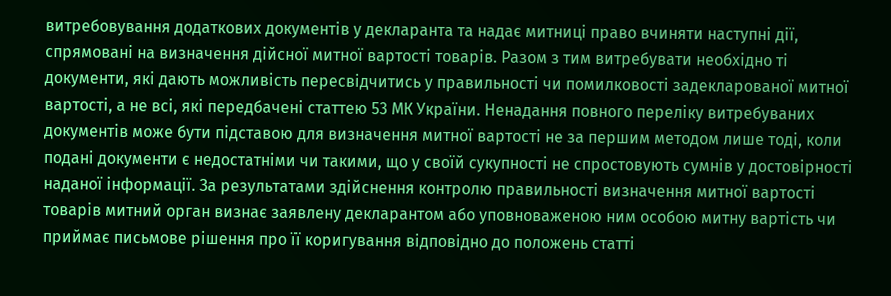витребовування додаткових документів у декларанта та надає митниці право вчиняти наступні дії, спрямовані на визначення дійсної митної вартості товарів. Разом з тим витребувати необхідно ті документи, які дають можливість пересвідчитись у правильності чи помилковості задекларованої митної вартості, а не всі, які передбачені статтею 53 МК України. Ненадання повного переліку витребуваних документів може бути підставою для визначення митної вартості не за першим методом лише тоді, коли подані документи є недостатніми чи такими, що у своїй сукупності не спростовують сумнів у достовірності наданої інформації. За результатами здійснення контролю правильності визначення митної вартості товарів митний орган визнає заявлену декларантом або уповноваженою ним особою митну вартість чи приймає письмове рішення про її коригування відповідно до положень статті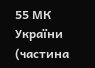55 МК України (частина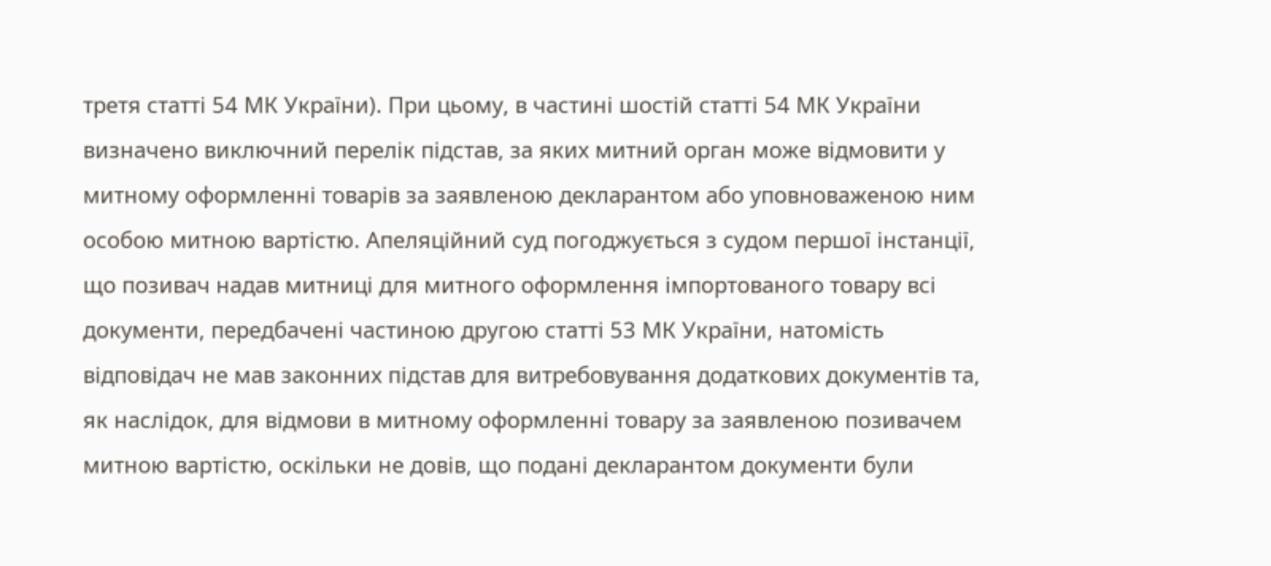третя статті 54 МК України). При цьому, в частині шостій статті 54 МК України визначено виключний перелік підстав, за яких митний орган може відмовити у митному оформленні товарів за заявленою декларантом або уповноваженою ним особою митною вартістю. Апеляційний суд погоджується з судом першої інстанції, що позивач надав митниці для митного оформлення імпортованого товару всі документи, передбачені частиною другою статті 53 МК України, натомість відповідач не мав законних підстав для витребовування додаткових документів та, як наслідок, для відмови в митному оформленні товару за заявленою позивачем митною вартістю, оскільки не довів, що подані декларантом документи були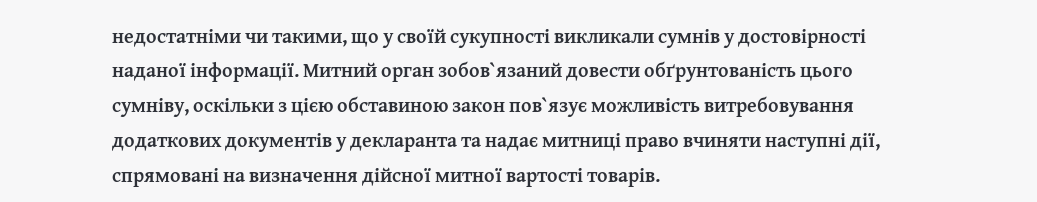недостатніми чи такими, що у своїй сукупності викликали сумнів у достовірності наданої інформації. Митний орган зобов`язаний довести обґрунтованість цього сумніву, оскільки з цією обставиною закон пов`язує можливість витребовування додаткових документів у декларанта та надає митниці право вчиняти наступні дії, спрямовані на визначення дійсної митної вартості товарів.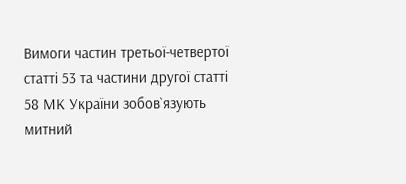Вимоги частин третьої-четвертої статті 53 та частини другої статті 58 МК України зобов`язують митний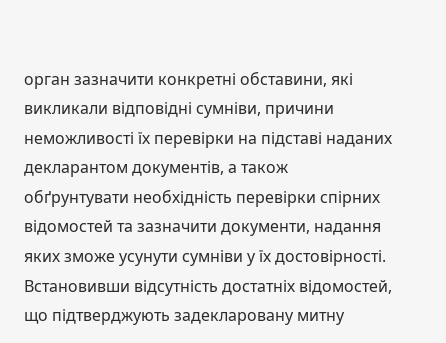орган зазначити конкретні обставини, які викликали відповідні сумніви, причини неможливості їх перевірки на підставі наданих декларантом документів, а також обґрунтувати необхідність перевірки спірних відомостей та зазначити документи, надання яких зможе усунути сумніви у їх достовірності. Встановивши відсутність достатніх відомостей, що підтверджують задекларовану митну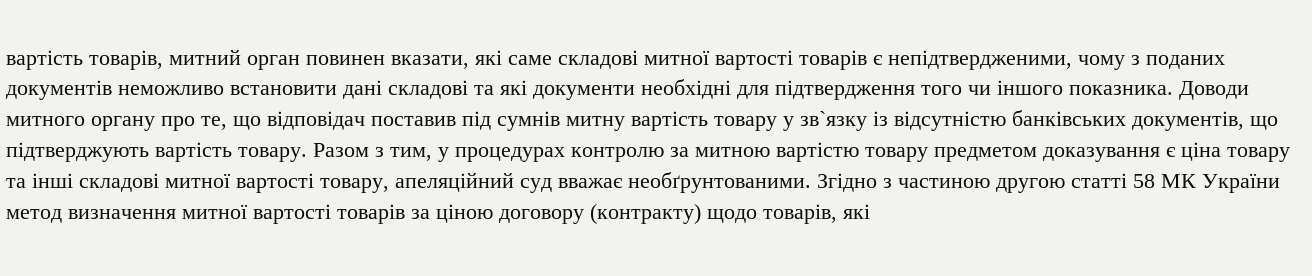вартість товарів, митний орган повинен вказати, які саме складові митної вартості товарів є непідтвердженими, чому з поданих документів неможливо встановити дані складові та які документи необхідні для підтвердження того чи іншого показника. Доводи митного органу про те, що відповідач поставив під сумнів митну вартість товару у зв`язку із відсутністю банківських документів, що підтверджують вартість товару. Разом з тим, у процедурах контролю за митною вартістю товару предметом доказування є ціна товару та інші складові митної вартості товару, апеляційний суд вважає необґрунтованими. Згідно з частиною другою статті 58 МК України метод визначення митної вартості товарів за ціною договору (контракту) щодо товарів, які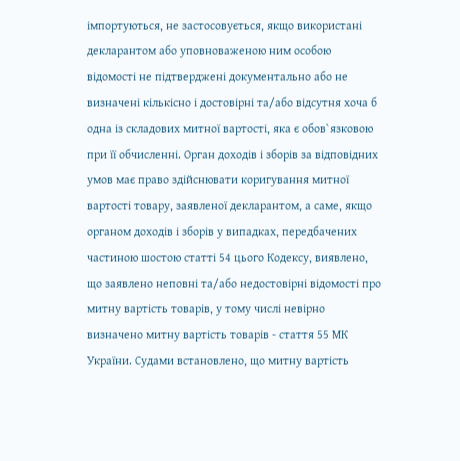імпортуються, не застосовується, якщо використані декларантом або уповноваженою ним особою відомості не підтверджені документально або не визначені кількісно і достовірні та/або відсутня хоча б одна із складових митної вартості, яка є обов`язковою при її обчисленні. Орган доходів і зборів за відповідних умов має право здійснювати коригування митної вартості товару, заявленої декларантом, а саме, якщо органом доходів і зборів у випадках, передбачених частиною шостою статті 54 цього Кодексу, виявлено, що заявлено неповні та/або недостовірні відомості про митну вартість товарів, у тому числі невірно визначено митну вартість товарів - стаття 55 МК України. Судами встановлено, що митну вартість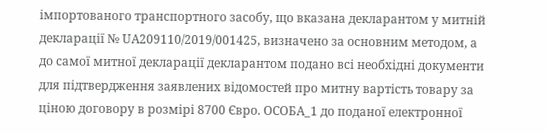імпортованого транспортного засобу, що вказана декларантом у митній декларації № UА209110/2019/001425, визначено за основним методом, а до самої митної декларації декларантом подано всі необхідні документи для підтвердження заявлених відомостей про митну вартість товару за ціною договору в розмірі 8700 Євро. ОСОБА_1 до поданої електронної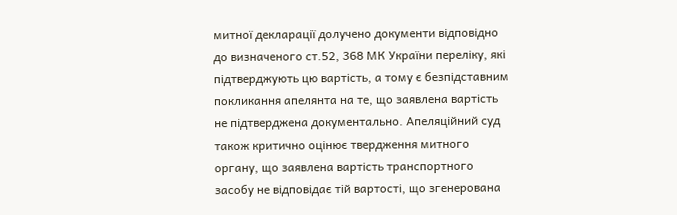митної декларації долучено документи відповідно до визначеного ст.52, 368 МК України переліку, які підтверджують цю вартість, а тому є безпідставним покликання апелянта на те, що заявлена вартість не підтверджена документально. Апеляційний суд також критично оцінює твердження митного органу, що заявлена вартість транспортного засобу не відповідає тій вартості, що згенерована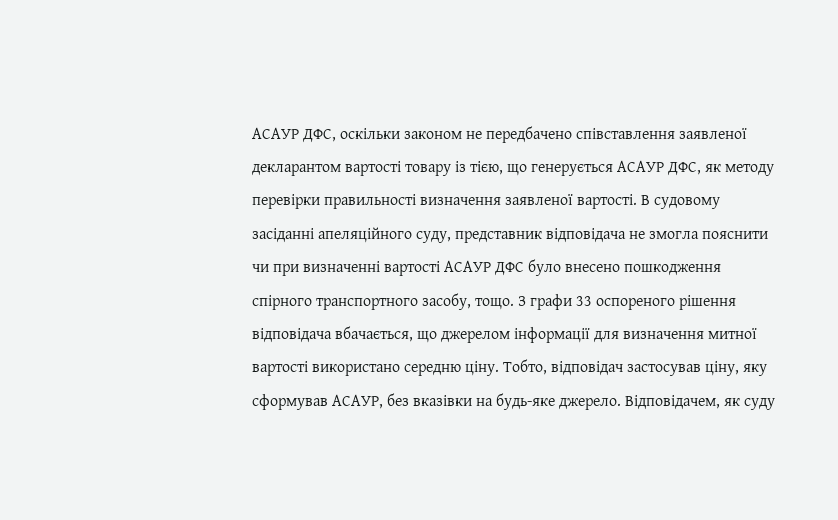АСАУР ДФС, оскільки законом не передбачено співставлення заявленої декларантом вартості товару із тією, що генерується АСАУР ДФС, як методу перевірки правильності визначення заявленої вартості. В судовому засіданні апеляційного суду, представник відповідача не змогла пояснити чи при визначенні вартості АСАУР ДФС було внесено пошкодження спірного транспортного засобу, тощо. З графи 33 оспореного рішення відповідача вбачається, що джерелом інформації для визначення митної вартості використано середню ціну. Тобто, відповідач застосував ціну, яку сформував АСАУР, без вказівки на будь-яке джерело. Відповідачем, як суду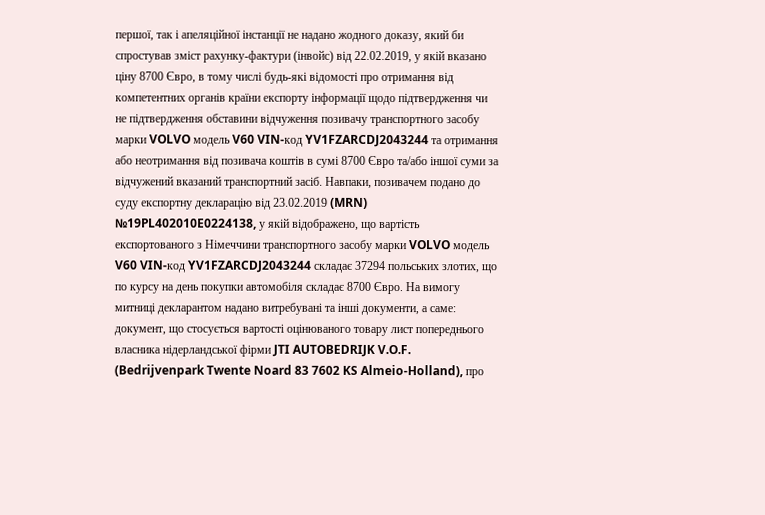першої, так і апеляційної інстанції не надано жодного доказу, який би спростував зміст рахунку-фактури (інвойс) від 22.02.2019, у якій вказано ціну 8700 Євро, в тому числі будь-які відомості про отримання від компетентних органів країни експорту інформації щодо підтвердження чи не підтвердження обставини відчуження позивачу транспортного засобу марки VOLVO модель V60 VIN-код YV1FZARCDJ2043244 та отримання або неотримання від позивача коштів в сумі 8700 Євро та/або іншої суми за відчужений вказаний транспортний засіб. Навпаки, позивачем подано до суду експортну декларацію від 23.02.2019 (MRN) №19PL402010E0224138, у якій відображено, що вартість експортованого з Німеччини транспортного засобу марки VOLVO модель V60 VIN-код YV1FZARCDJ2043244 складає 37294 польських злотих, що по курсу на день покупки автомобіля складає 8700 Євро. На вимогу митниці декларантом надано витребувані та інші документи, а саме: документ, що стосується вартості оцінюваного товару лист попереднього власника нідерландської фірми JTI AUTOBEDRIJK V.O.F. (Bedrijvenpark Twente Noard 83 7602 KS Almeio-Holland), про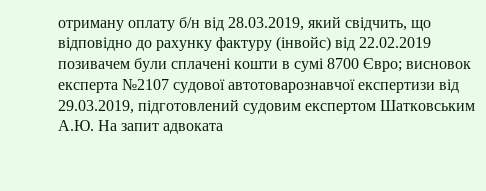отриману оплату б/н від 28.03.2019, який свідчить, що відповідно до рахунку фактуру (інвойс) від 22.02.2019 позивачем були сплачені кошти в сумі 8700 Євро; висновок експерта №2107 судової автотоварознавчої експертизи від 29.03.2019, підготовлений судовим експертом Шатковським А.Ю. На запит адвоката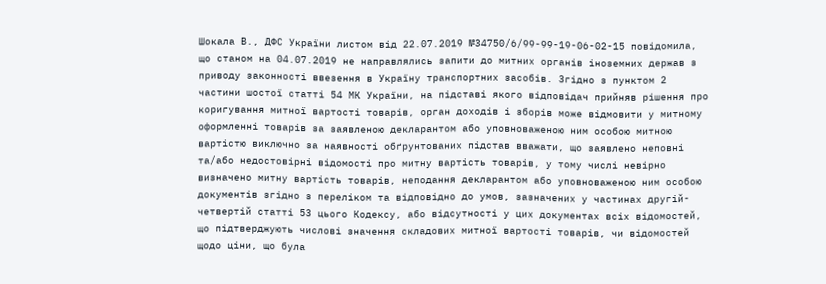Шокала В., ДФС України листом від 22.07.2019 №34750/6/99-99-19-06-02-15 повідомила, що станом на 04.07.2019 не направлялись запити до митних органів іноземних держав з приводу законності ввезення в Україну транспортних засобів. Згідно з пунктом 2 частини шостої статті 54 МК України, на підставі якого відповідач прийняв рішення про коригування митної вартості товарів, орган доходів і зборів може відмовити у митному оформленні товарів за заявленою декларантом або уповноваженою ним особою митною вартістю виключно за наявності обґрунтованих підстав вважати, що заявлено неповні та/або недостовірні відомості про митну вартість товарів, у тому числі невірно визначено митну вартість товарів, неподання декларантом або уповноваженою ним особою документів згідно з переліком та відповідно до умов, зазначених у частинах другій-четвертій статті 53 цього Кодексу, або відсутності у цих документах всіх відомостей, що підтверджують числові значення складових митної вартості товарів, чи відомостей щодо ціни, що була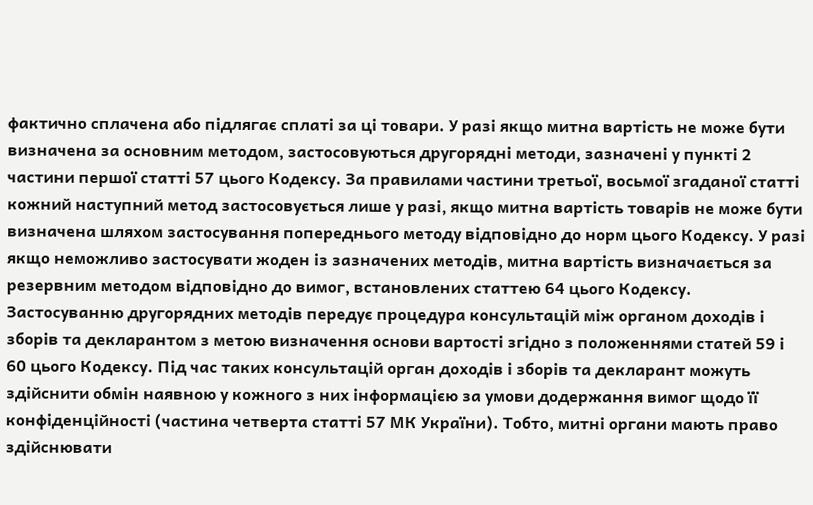фактично сплачена або підлягає сплаті за ці товари. У разі якщо митна вартість не може бути визначена за основним методом, застосовуються другорядні методи, зазначені у пункті 2 частини першої статті 57 цього Кодексу. За правилами частини третьої, восьмої згаданої статті кожний наступний метод застосовується лише у разі, якщо митна вартість товарів не може бути визначена шляхом застосування попереднього методу відповідно до норм цього Кодексу. У разі якщо неможливо застосувати жоден із зазначених методів, митна вартість визначається за резервним методом відповідно до вимог, встановлених статтею 64 цього Кодексу. Застосуванню другорядних методів передує процедура консультацій між органом доходів і зборів та декларантом з метою визначення основи вартості згідно з положеннями статей 59 і 60 цього Кодексу. Під час таких консультацій орган доходів і зборів та декларант можуть здійснити обмін наявною у кожного з них інформацією за умови додержання вимог щодо її конфіденційності (частина четверта статті 57 МК України). Тобто, митні органи мають право здійснювати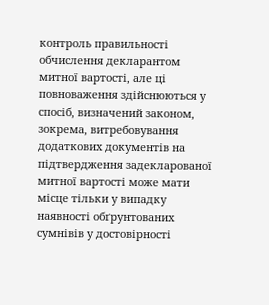контроль правильності обчислення декларантом митної вартості, але ці повноваження здійснюються у спосіб, визначений законом, зокрема, витребовування додаткових документів на підтвердження задекларованої митної вартості може мати місце тільки у випадку наявності обґрунтованих сумнівів у достовірності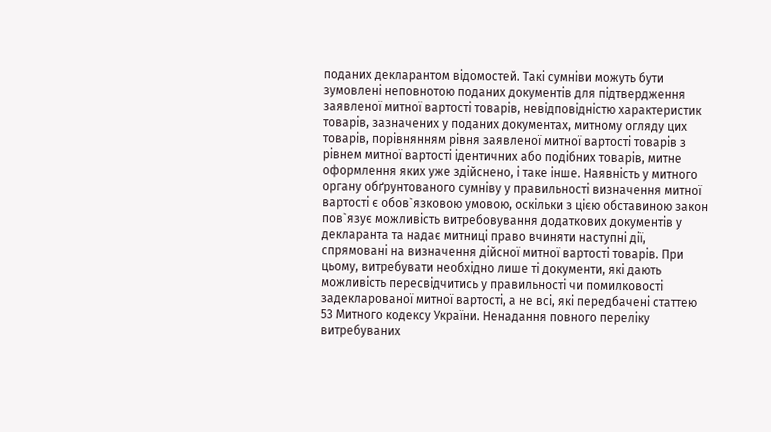поданих декларантом відомостей. Такі сумніви можуть бути зумовлені неповнотою поданих документів для підтвердження заявленої митної вартості товарів, невідповідністю характеристик товарів, зазначених у поданих документах, митному огляду цих товарів, порівнянням рівня заявленої митної вартості товарів з рівнем митної вартості ідентичних або подібних товарів, митне оформлення яких уже здійснено, і таке інше. Наявність у митного органу обґрунтованого сумніву у правильності визначення митної вартості є обов`язковою умовою, оскільки з цією обставиною закон пов`язує можливість витребовування додаткових документів у декларанта та надає митниці право вчиняти наступні дії, спрямовані на визначення дійсної митної вартості товарів. При цьому, витребувати необхідно лише ті документи, які дають можливість пересвідчитись у правильності чи помилковості задекларованої митної вартості, а не всі, які передбачені статтею 53 Митного кодексу України. Ненадання повного переліку витребуваних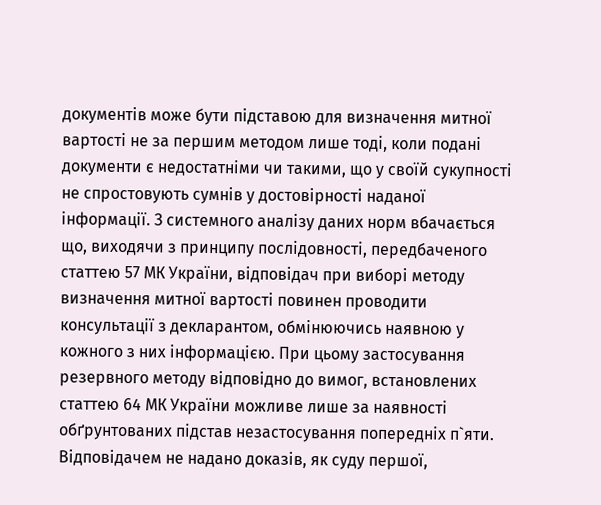документів може бути підставою для визначення митної вартості не за першим методом лише тоді, коли подані документи є недостатніми чи такими, що у своїй сукупності не спростовують сумнів у достовірності наданої інформації. З системного аналізу даних норм вбачається що, виходячи з принципу послідовності, передбаченого статтею 57 МК України, відповідач при виборі методу визначення митної вартості повинен проводити консультації з декларантом, обмінюючись наявною у кожного з них інформацією. При цьому застосування резервного методу відповідно до вимог, встановлених статтею 64 МК України можливе лише за наявності обґрунтованих підстав незастосування попередніх п`яти. Відповідачем не надано доказів, як суду першої,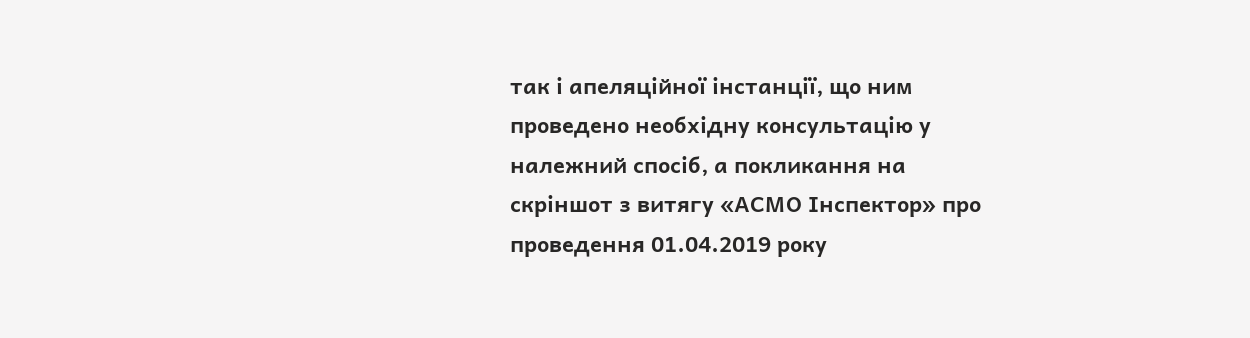так і апеляційної інстанції, що ним проведено необхідну консультацію у належний спосіб, а покликання на скріншот з витягу «АСМО Інспектор» про проведення 01.04.2019 року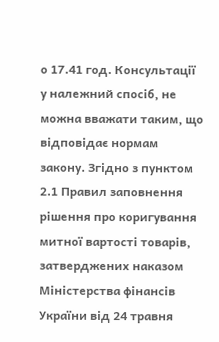о 17.41 год. Консультації у належний спосіб, не можна вважати таким, що відповідає нормам закону. Згідно з пунктом 2.1 Правил заповнення рішення про коригування митної вартості товарів, затверджених наказом Міністерства фінансів України від 24 травня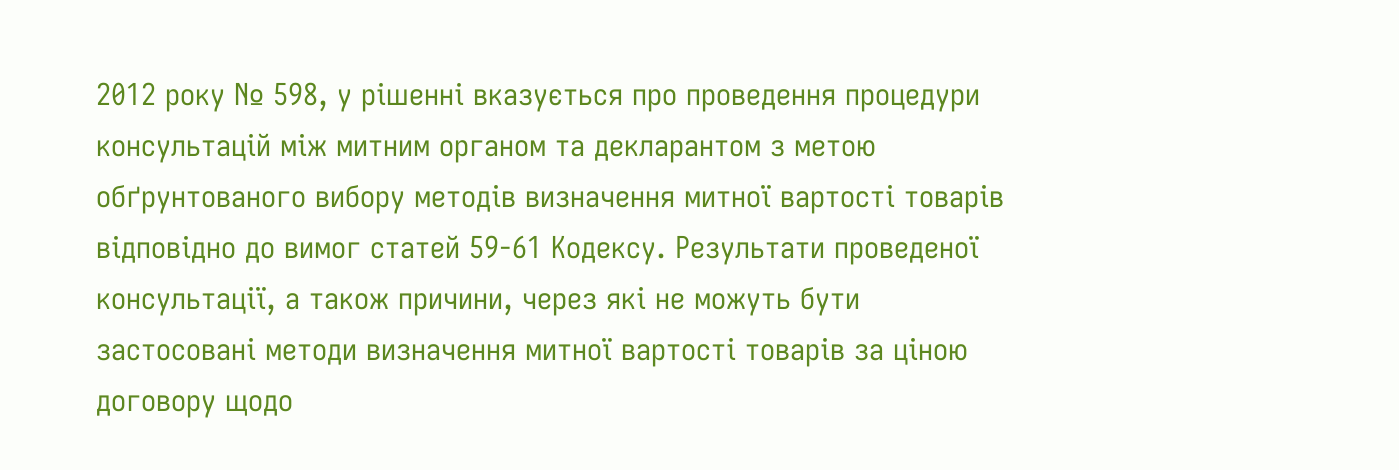2012 року № 598, у рішенні вказується про проведення процедури консультацій між митним органом та декларантом з метою обґрунтованого вибору методів визначення митної вартості товарів відповідно до вимог статей 59-61 Кодексу. Результати проведеної консультації, а також причини, через які не можуть бути застосовані методи визначення митної вартості товарів за ціною договору щодо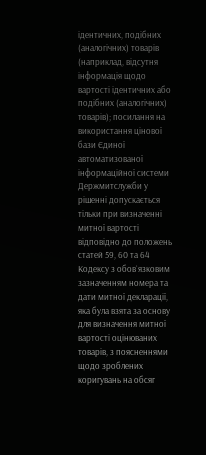ідентичних, подібних (аналогічних) товарів (наприклад, відсутня інформація щодо вартості ідентичних або подібних (аналогічних) товарів); посилання на використання цінової бази Єдиної автоматизованої інформаційної системи Держмитслужби у рішенні допускається тільки при визначенні митної вартості відповідно до положень статей 59, 60 та 64 Кодексу з обов`язковим зазначенням номера та дати митної декларації, яка була взята за основу для визначення митної вартості оцінюваних товарів, з поясненнями щодо зроблених коригувань на обсяг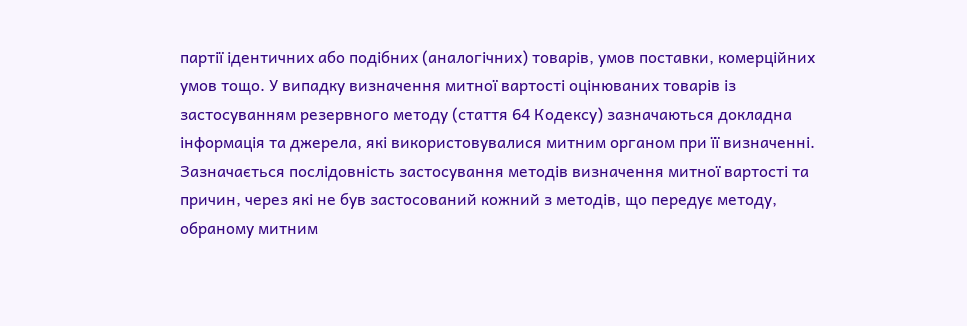партії ідентичних або подібних (аналогічних) товарів, умов поставки, комерційних умов тощо. У випадку визначення митної вартості оцінюваних товарів із застосуванням резервного методу (стаття 64 Кодексу) зазначаються докладна інформація та джерела, які використовувалися митним органом при її визначенні. Зазначається послідовність застосування методів визначення митної вартості та причин, через які не був застосований кожний з методів, що передує методу, обраному митним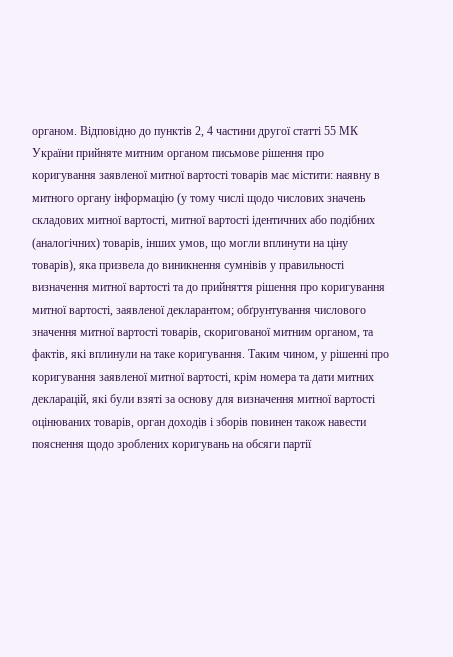органом. Відповідно до пунктів 2, 4 частини другої статті 55 МК України прийняте митним органом письмове рішення про коригування заявленої митної вартості товарів має містити: наявну в митного органу інформацію (у тому числі щодо числових значень складових митної вартості, митної вартості ідентичних або подібних (аналогічних) товарів, інших умов, що могли вплинути на ціну товарів), яка призвела до виникнення сумнівів у правильності визначення митної вартості та до прийняття рішення про коригування митної вартості, заявленої декларантом; обґрунтування числового значення митної вартості товарів, скоригованої митним органом, та фактів, які вплинули на таке коригування. Таким чином, у рішенні про коригування заявленої митної вартості, крім номера та дати митних декларацій, які були взяті за основу для визначення митної вартості оцінюваних товарів, орган доходів і зборів повинен також навести пояснення щодо зроблених коригувань на обсяги партії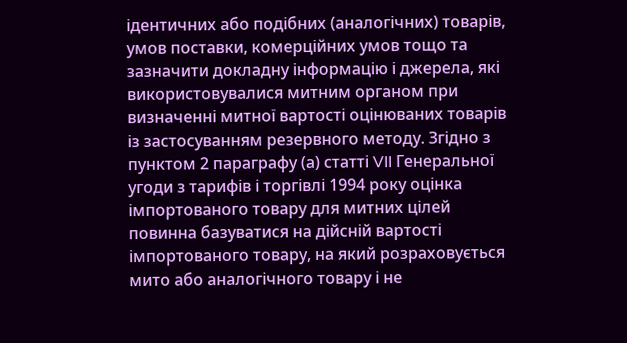ідентичних або подібних (аналогічних) товарів, умов поставки, комерційних умов тощо та зазначити докладну інформацію і джерела, які використовувалися митним органом при визначенні митної вартості оцінюваних товарів із застосуванням резервного методу. Згідно з пунктом 2 параграфу (а) статті VII Генеральної угоди з тарифів і торгівлі 1994 року оцінка імпортованого товару для митних цілей повинна базуватися на дійсній вартості імпортованого товару, на який розраховується мито або аналогічного товару і не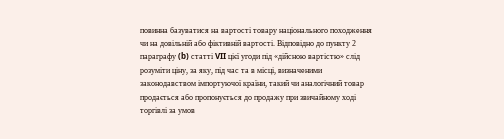повинна базуватися на вартості товару національного походження чи на довільній або фіктивній вартості. Відповідно до пункту 2 параграфу (b) статті VII цієї угоди під «дійсною вартістю» слід розуміти ціну, за яку, під час та в місці, визначеними законодавством імпортуючої країни, такий чи аналогічний товар продається або пропонується до продажу при звичайному ході торгівлі за умов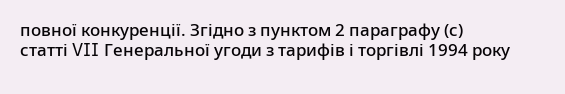повної конкуренції. Згідно з пунктом 2 параграфу (с) статті VII Генеральної угоди з тарифів і торгівлі 1994 року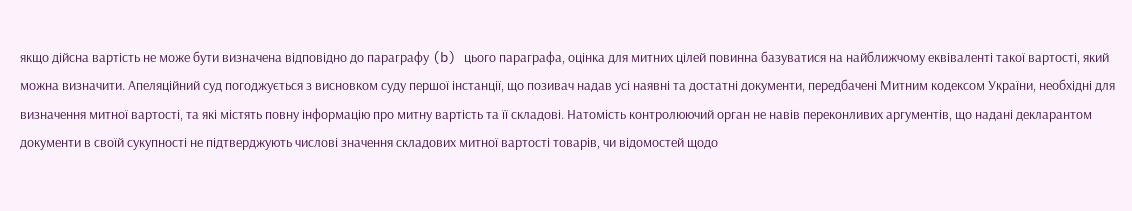якщо дійсна вартість не може бути визначена відповідно до параграфу (b) цього параграфа, оцінка для митних цілей повинна базуватися на найближчому еквіваленті такої вартості, який можна визначити. Апеляційний суд погоджується з висновком суду першої інстанції, що позивач надав усі наявні та достатні документи, передбачені Митним кодексом України, необхідні для визначення митної вартості, та які містять повну інформацію про митну вартість та її складові. Натомість контролюючий орган не навів переконливих аргументів, що надані декларантом документи в своїй сукупності не підтверджують числові значення складових митної вартості товарів, чи відомостей щодо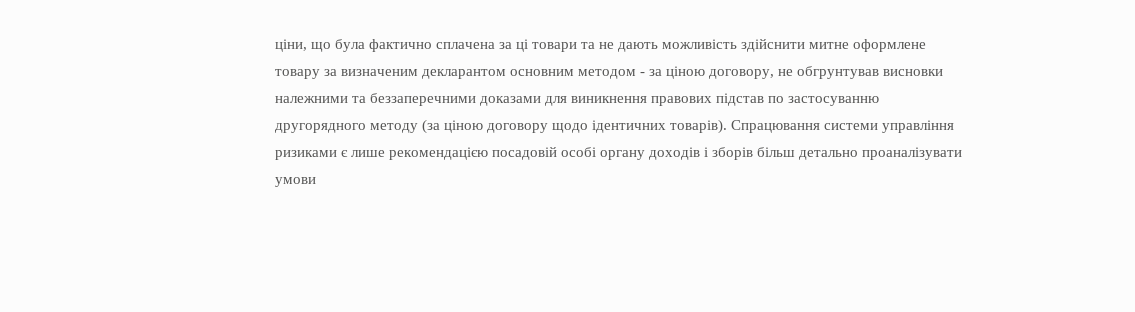ціни, що була фактично сплачена за ці товари та не дають можливість здійснити митне оформлене товару за визначеним декларантом основним методом - за ціною договору, не обгрунтував висновки належними та беззаперечними доказами для виникнення правових підстав по застосуванню другорядного методу (за ціною договору щодо ідентичних товарів). Спрацювання системи управління ризиками є лише рекомендацією посадовій особі органу доходів і зборів більш детально проаналізувати умови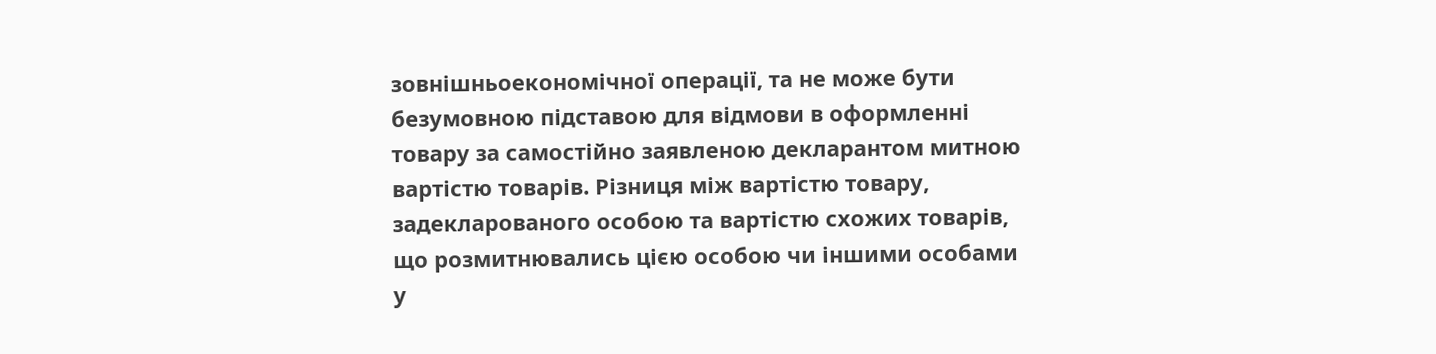зовнішньоекономічної операції, та не може бути безумовною підставою для відмови в оформленні товару за самостійно заявленою декларантом митною вартістю товарів. Різниця між вартістю товару, задекларованого особою та вартістю схожих товарів, що розмитнювались цією особою чи іншими особами у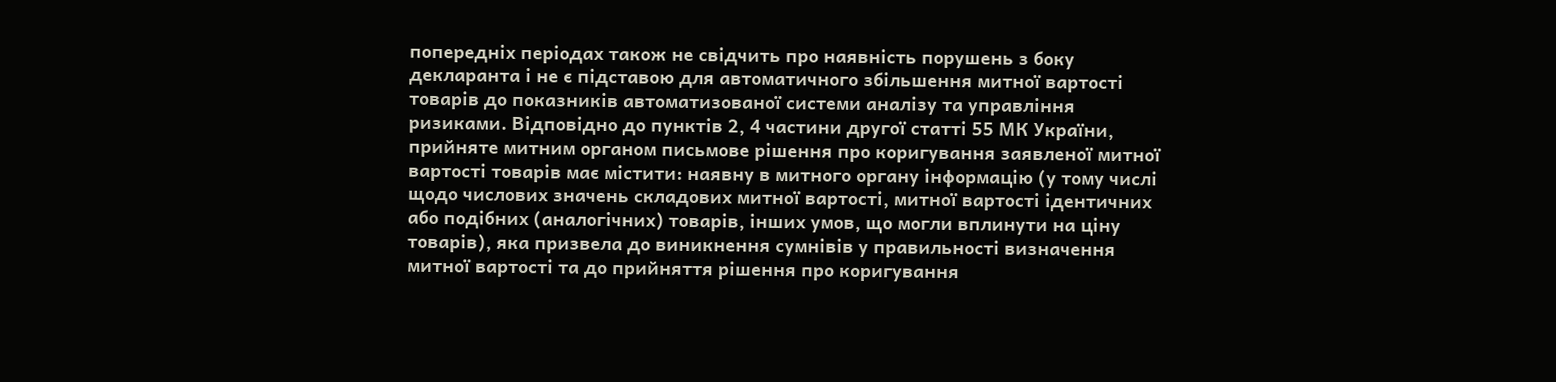попередніх періодах також не свідчить про наявність порушень з боку декларанта і не є підставою для автоматичного збільшення митної вартості товарів до показників автоматизованої системи аналізу та управління ризиками. Відповідно до пунктів 2, 4 частини другої статті 55 МК України, прийняте митним органом письмове рішення про коригування заявленої митної вартості товарів має містити: наявну в митного органу інформацію (у тому числі щодо числових значень складових митної вартості, митної вартості ідентичних або подібних (аналогічних) товарів, інших умов, що могли вплинути на ціну товарів), яка призвела до виникнення сумнівів у правильності визначення митної вартості та до прийняття рішення про коригування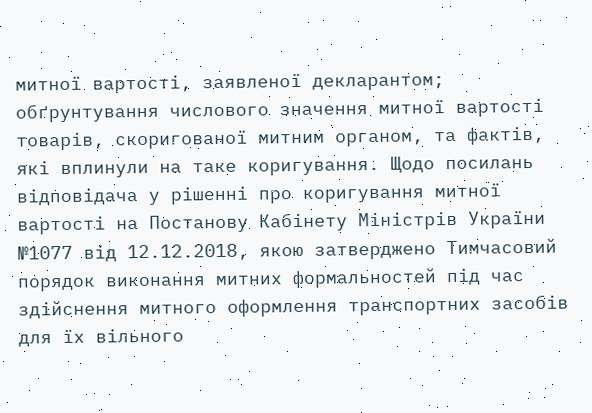митної вартості, заявленої декларантом; обґрунтування числового значення митної вартості товарів, скоригованої митним органом, та фактів, які вплинули на таке коригування. Щодо посилань відповідача у рішенні про коригування митної вартості на Постанову Кабінету Міністрів України №1077 від 12.12.2018, якою затверджено Тимчасовий порядок виконання митних формальностей під час здійснення митного оформлення транспортних засобів для їх вільного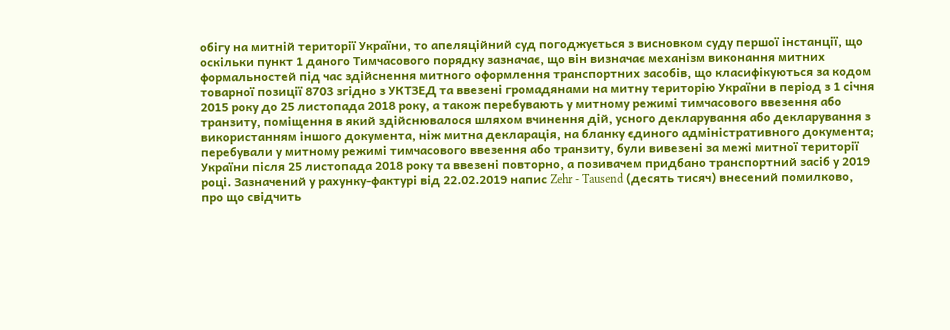обігу на митній території України, то апеляційний суд погоджується з висновком суду першої інстанції, що оскільки пункт 1 даного Тимчасового порядку зазначає, що він визначає механізм виконання митних формальностей під час здійснення митного оформлення транспортних засобів, що класифікуються за кодом товарної позиції 8703 згідно з УКТЗЕД та ввезені громадянами на митну територію України в період з 1 січня 2015 року до 25 листопада 2018 року, а також перебувають у митному режимі тимчасового ввезення або транзиту, поміщення в який здійснювалося шляхом вчинення дій, усного декларування або декларування з використанням іншого документа, ніж митна декларація, на бланку єдиного адміністративного документа; перебували у митному режимі тимчасового ввезення або транзиту, були вивезені за межі митної території України після 25 листопада 2018 року та ввезені повторно, а позивачем придбано транспортний засіб у 2019 році. Зазначений у рахунку-фактурі від 22.02.2019 напис Zehr - Tausend (десять тисяч) внесений помилково, про що свідчить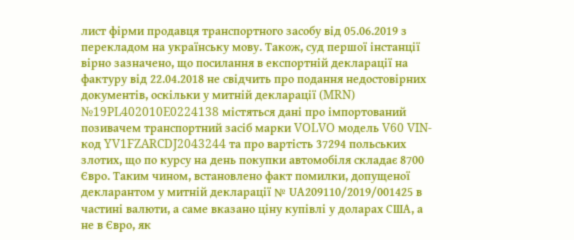лист фірми продавця транспортного засобу від 05.06.2019 з перекладом на українську мову. Також, суд першої інстанції вірно зазначено, що посилання в експортній декларації на фактуру від 22.04.2018 не свідчить про подання недостовірних документів, оскільки у митній декларації (MRN) №19PL402010E0224138 містяться дані про імпортований позивачем транспортний засіб марки VOLVO модель V60 VIN-код YV1FZARCDJ2043244 та про вартість 37294 польських злотих, що по курсу на день покупки автомобіля складає 8700 Євро. Таким чином, встановлено факт помилки, допущеної декларантом у митній декларації № UА209110/2019/001425 в частині валюти, а саме вказано ціну купівлі у доларах США, а не в Євро, як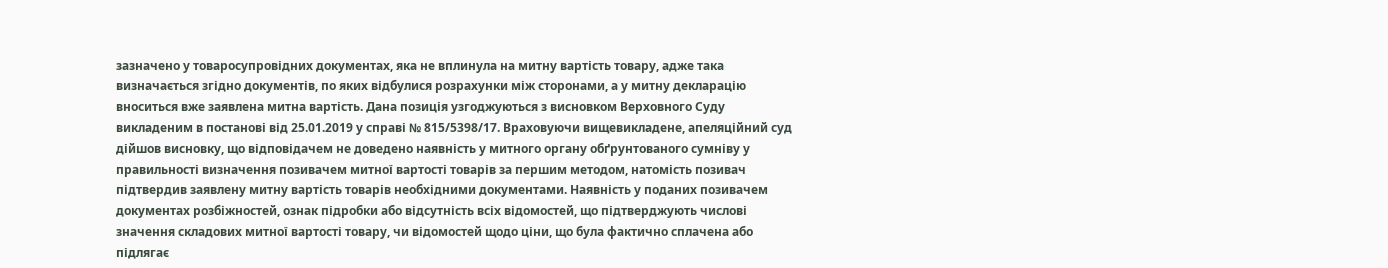зазначено у товаросупровідних документах, яка не вплинула на митну вартість товару, адже така визначається згідно документів, по яких відбулися розрахунки між сторонами, а у митну декларацію вноситься вже заявлена митна вартість. Дана позиція узгоджуються з висновком Верховного Суду викладеним в постанові від 25.01.2019 у справі № 815/5398/17. Враховуючи вищевикладене, апеляційний суд дійшов висновку, що відповідачем не доведено наявність у митного органу обґрунтованого сумніву у правильності визначення позивачем митної вартості товарів за першим методом, натомість позивач підтвердив заявлену митну вартість товарів необхідними документами. Наявність у поданих позивачем документах розбіжностей, ознак підробки або відсутність всіх відомостей, що підтверджують числові значення складових митної вартості товару, чи відомостей щодо ціни, що була фактично сплачена або підлягає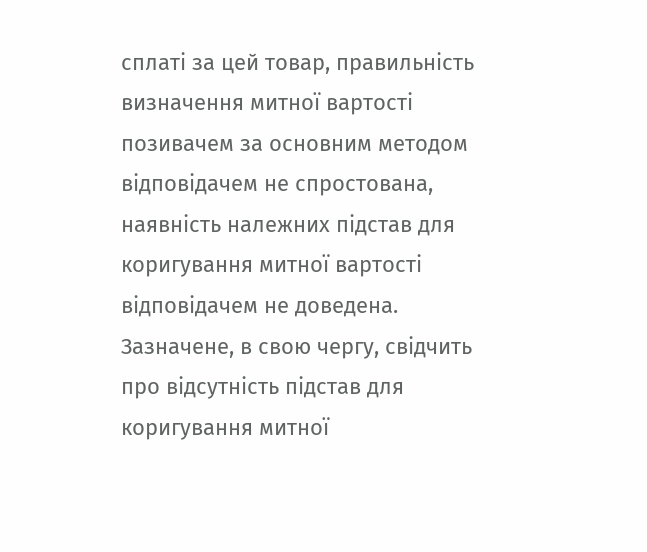сплаті за цей товар, правильність визначення митної вартості позивачем за основним методом відповідачем не спростована, наявність належних підстав для коригування митної вартості відповідачем не доведена. Зазначене, в свою чергу, свідчить про відсутність підстав для коригування митної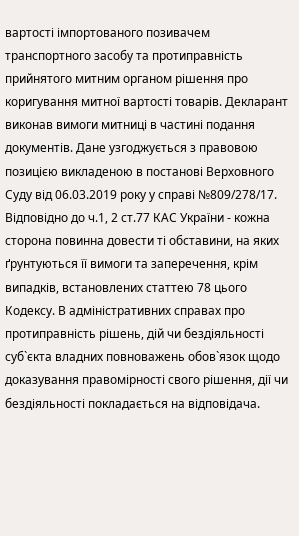вартості імпортованого позивачем транспортного засобу та протиправність прийнятого митним органом рішення про коригування митної вартості товарів. Декларант виконав вимоги митниці в частині подання документів. Дане узгоджується з правовою позицією викладеною в постанові Верховного Суду від 06.03.2019 року у справі №809/278/17. Відповідно до ч.1, 2 ст.77 КАС України - кожна сторона повинна довести ті обставини, на яких ґрунтуються її вимоги та заперечення, крім випадків, встановлених статтею 78 цього Кодексу. В адміністративних справах про протиправність рішень, дій чи бездіяльності суб`єкта владних повноважень обов`язок щодо доказування правомірності свого рішення, дії чи бездіяльності покладається на відповідача.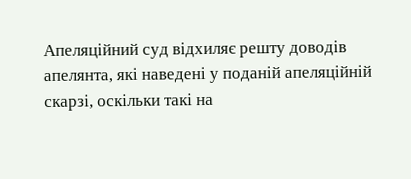Апеляційний суд відхиляє решту доводів апелянта, які наведені у поданій апеляційній скарзі, оскільки такі на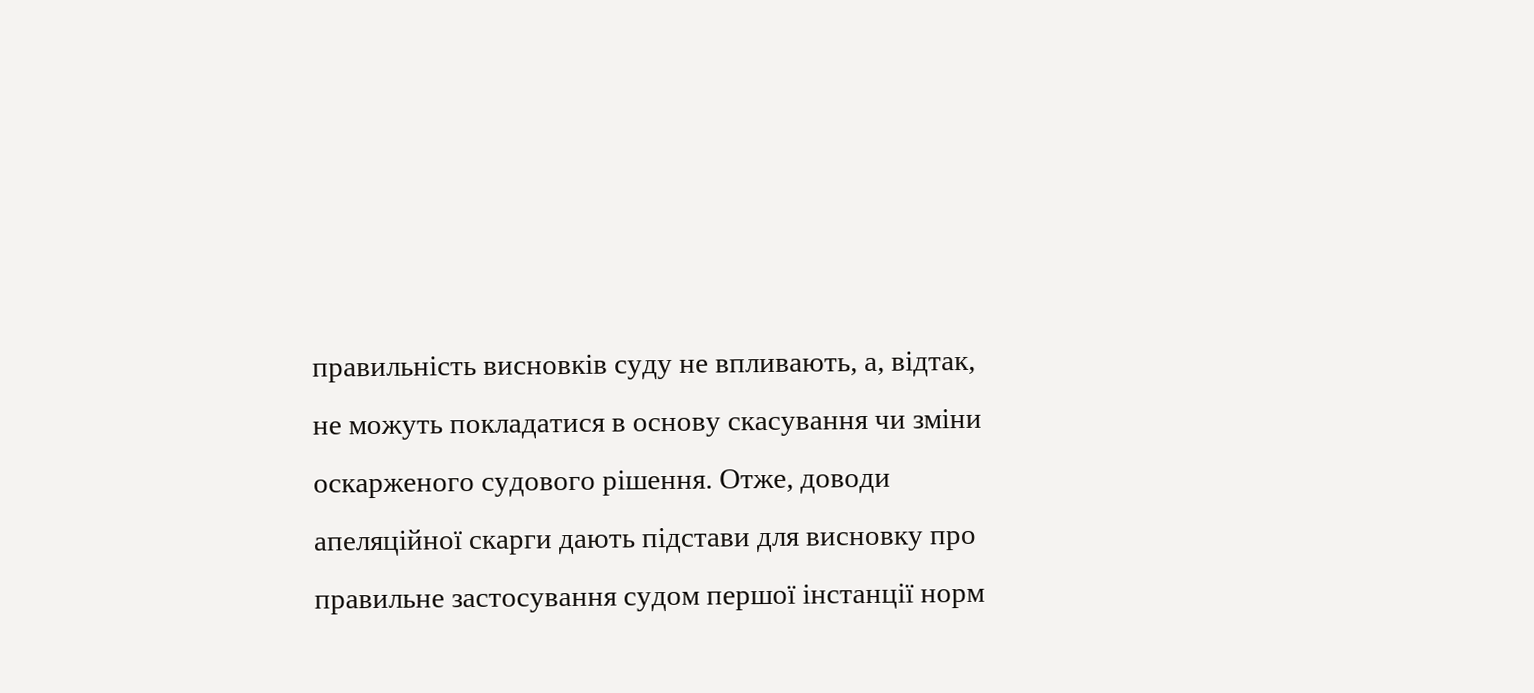правильність висновків суду не впливають, а, відтак, не можуть покладатися в основу скасування чи зміни оскарженого судового рішення. Отже, доводи апеляційної скарги дають підстави для висновку про правильне застосування судом першої інстанції норм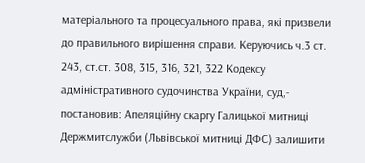матеріального та процесуального права, які призвели до правильного вирішення справи. Керуючись ч.3 ст. 243, ст.ст. 308, 315, 316, 321, 322 Кодексу адміністративного судочинства України, суд,- постановив: Апеляційну скаргу Галицької митниці Держмитслужби (Львівської митниці ДФС) залишити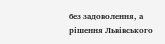без задоволення, а рішення Львівського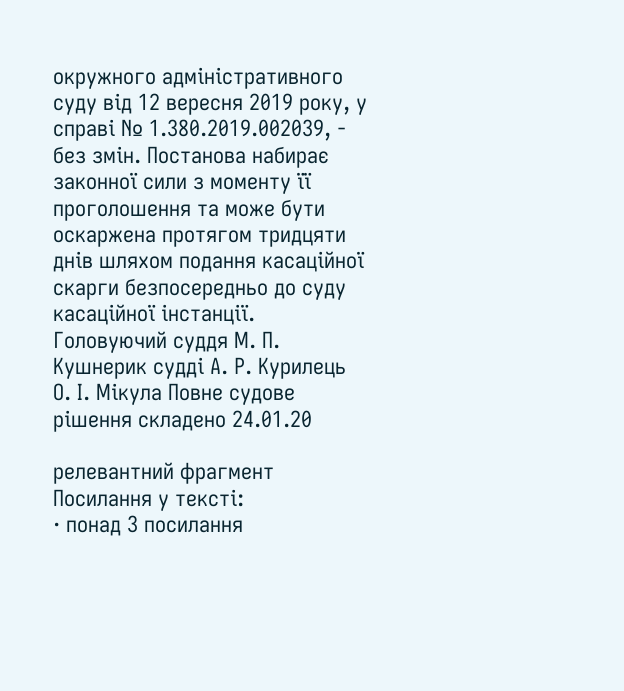окружного адміністративного суду від 12 вересня 2019 року, у справі № 1.380.2019.002039, - без змін. Постанова набирає законної сили з моменту її проголошення та може бути оскаржена протягом тридцяти днів шляхом подання касаційної скарги безпосередньо до суду касаційної інстанції. Головуючий суддя М. П. Кушнерик судді А. Р. Курилець О. І. Мікула Повне судове рішення складено 24.01.20

релевантний фрагмент
Посилання у тексті:
· понад 3 посилання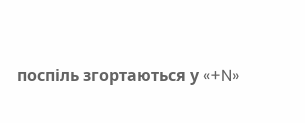поспіль згортаються у «+N»